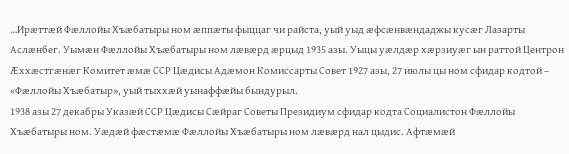…Ирæттæй Фæллойы Хъæбатыры ном æппæты фыццаг чи райста, уый уыд æфсæнвæндаджы кусæг Лазарты Аслæнбег. Уымæн Фæллойы Хъæбатыры ном лæвæрд æрцыд 1935 азы. Уыцы уæлдæр хæрзиуæг ын раттой Центрон Æххæстгæнæг Комитет æмæ ССР Цæдисы Адæмон Комиссарты Совет 1927 азы, 27 июлы цы ном сфидар кодтой – «Фæллойы Хъæбатыр», уый тыххæй уынаффæйы бындурыл.
1938 азы 27 декабры Указæй ССР Цæдисы Сæйраг Советы Президиум сфидар кодта Социалистон Фæллойы Хъæбатыры ном. Уæдæй фæстæмæ Фæллойы Хъæбатыры ном лæвæрд нал цыдис. Афтæмæй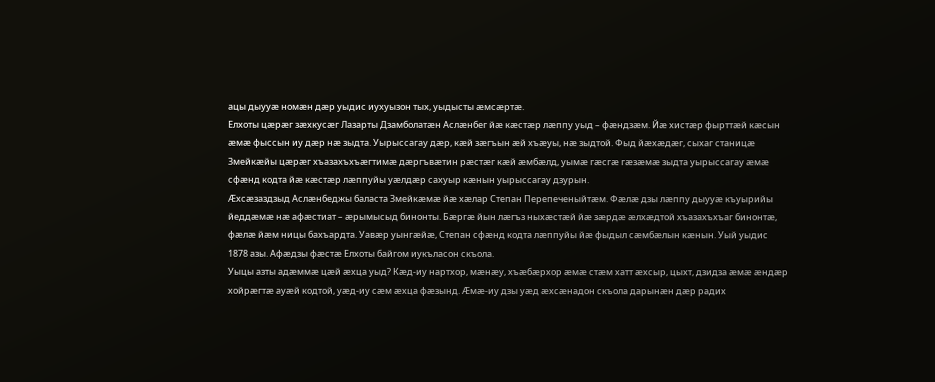ацы дыууæ номæн дæр уыдис иухуызон тых, уыдысты æмсæртæ.
Елхоты цæрæг зæхкусæг Лазарты Дзамболатæн Аслæнбег йæ кæстæр лæппу уыд – фæндзæм. Йæ хистæр фырттæй кæсын æмæ фыссын иу дæр нæ зыдта. Уырыссагау дæр, кæй зæгъын æй хъæуы, нæ зыдтой. Фыд йæхæдæг, сыхаг станицæ Змейкæйы цæрæг хъазахъхъæгтимæ дæргъвæтин рæстæг кæй æмбæлд, уымæ гæсгæ гæзæмæ зыдта уырыссагау æмæ сфæнд кодта йæ кæстæр лæппуйы уæлдæр сахуыр кæнын уырыссагау дзурын.
Æхсæзаздзыд Аслæнбеджы баласта Змейкæмæ йæ хæлар Степан Перепеченыйтæм. Фæлæ дзы лæппу дыууæ къуырийы йеддæмæ нæ афæстиат – æрымысыд бинонты. Бæргæ йын лæгъз ныхæстæй йæ зæрдæ æлхæдтой хъазахъхъаг бинонтæ, фæлæ йæм ницы бахъардта. Уавæр уынгæйæ, Степан сфæнд кодта лæппуйы йæ фыдыл сæмбæлын кæнын. Уый уыдис 1878 азы. Афæдзы фæстæ Елхоты байгом иукъласон скъола.
Уыцы азты адæммæ цæй æхца уыд? Кæд-иу нартхор, мæнæу, хъæбæрхор æмæ стæм хатт æхсыр, цыхт, дзидза æмæ æндæр хойрæгтæ ауæй кодтой, уæд-иу сæм æхца фæзынд. Æмæ-иу дзы уæд æхсæнадон скъола дарынæн дæр радих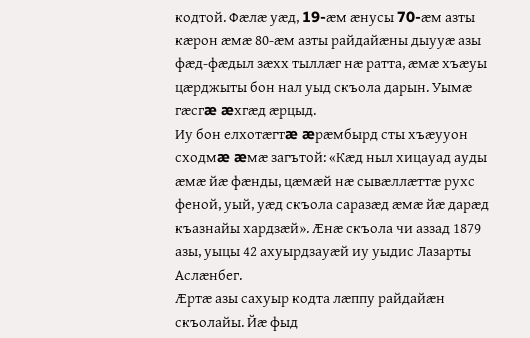кодтой. Фæлæ уæд, 19-æм æнусы 70-æм азты кæрон æмæ 80-æм азты райдайæны дыууæ азы фæд-фæдыл зæхх тыллæг нæ ратта, æмæ хъæуы цæрджыты бон нал уыд скъола дарын. Уымæ гæсгæ æхгæд æрцыд.
Иу бон елхотæгтæ æрæмбырд сты хъæууон сходмæ æмæ загътой: «Кæд ныл хицауад ауды æмæ йæ фæнды, цæмæй нæ сывæллæттæ рухс феной, уый, уæд скъола саразæд æмæ йæ дарæд къазнайы хардзæй». Æнæ скъола чи аззад 1879 азы, уыцы 42 ахуырдзауæй иу уыдис Лазарты Аслæнбег.
Æртæ азы сахуыр кодта лæппу райдайæн скъолайы. Йæ фыд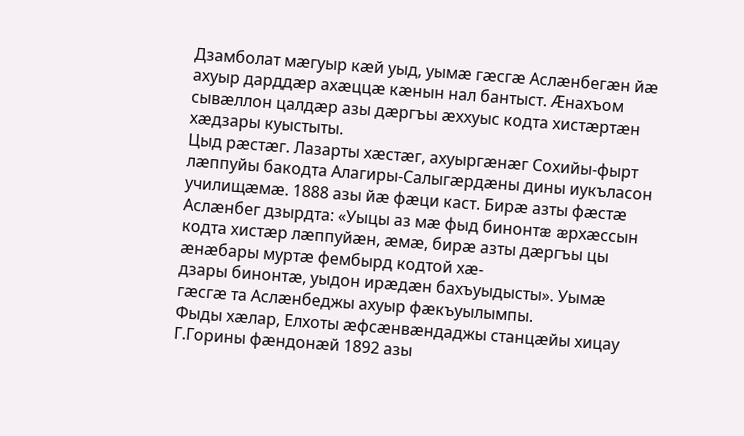Дзамболат мæгуыр кæй уыд, уымæ гæсгæ Аслæнбегæн йæ ахуыр дарддæр ахæццæ кæнын нал бантыст. Æнахъом сывæллон цалдæр азы дæргъы æххуыс кодта хистæртæн хæдзары куыстыты.
Цыд рæстæг. Лазарты хæстæг, ахуыргæнæг Сохийы-фырт лæппуйы бакодта Алагиры-Салыгæрдæны дины иукъласон училищæмæ. 1888 азы йæ фæци каст. Бирæ азты фæстæ Аслæнбег дзырдта: «Уыцы аз мæ фыд бинонтæ æрхæссын кодта хистæр лæппуйæн, æмæ, бирæ азты дæргъы цы æнæбары муртæ фембырд кодтой хæ-
дзары бинонтæ, уыдон ирæдæн бахъуыдысты». Уымæ гæсгæ та Аслæнбеджы ахуыр фæкъуылымпы.
Фыды хæлар, Елхоты æфсæнвæндаджы станцæйы хицау Г.Горины фæндонæй 1892 азы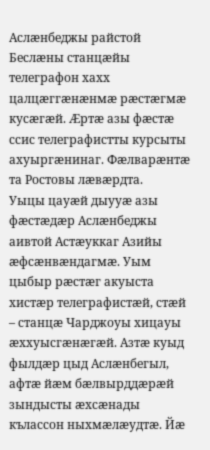Аслæнбеджы райстой Беслæны станцæйы телеграфон хахх цалцæггæнæнмæ рæстæгмæ кусæгæй. Æртæ азы фæстæ ссис телеграфистты курсыты ахуыргæнинаг. Фæлварæнтæ та Ростовы лæвæрдта.
Уыцы цауæй дыууæ азы фæстæдæр Аслæнбеджы аивтой Астæуккаг Азийы æфсæнвæндагмæ. Уым цыбыр рæстæг акуыста хистæр телеграфистæй, стæй – станцæ Чарджоуы хицауы æххуысгæнæгæй. Азтæ куыд фылдæр цыд Аслæнбегыл, афтæ йæм бæлвырддæрæй зындысты æхсæнады кълассон ныхмæлæудтæ. Йæ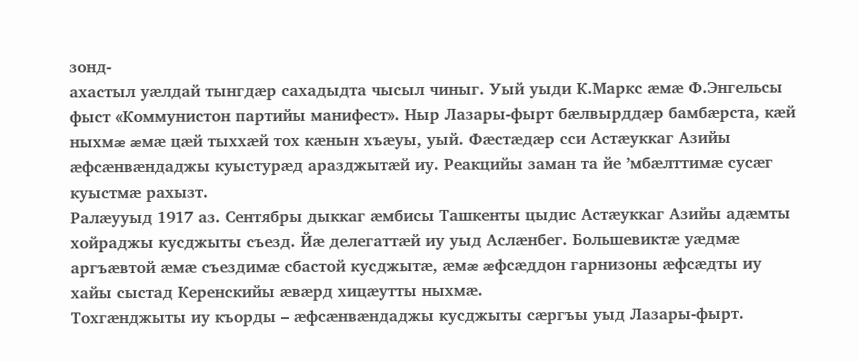зонд-
ахастыл уæлдай тынгдæр сахадыдта чысыл чиныг. Уый уыди К.Маркс æмæ Ф.Энгельсы фыст «Коммунистон партийы манифест». Ныр Лазары-фырт бæлвырддæр бамбæрста, кæй ныхмæ æмæ цæй тыххæй тох кæнын хъæуы, уый. Фæстæдæр сси Астæуккаг Азийы æфсæнвæндаджы куыстурæд аразджытæй иу. Реакцийы заман та йе ’мбæлттимæ сусæг куыстмæ рахызт.
Ралæууыд 1917 аз. Сентябры дыккаг æмбисы Ташкенты цыдис Астæуккаг Азийы адæмты хойраджы кусджыты съезд. Йæ делегаттæй иу уыд Аслæнбег. Большевиктæ уæдмæ аргъæвтой æмæ съездимæ сбастой кусджытæ, æмæ æфсæддон гарнизоны æфсæдты иу хайы сыстад Керенскийы æвæрд хицæутты ныхмæ.
Тохгæнджыты иу къорды – æфсæнвæндаджы кусджыты сæргъы уыд Лазары-фырт.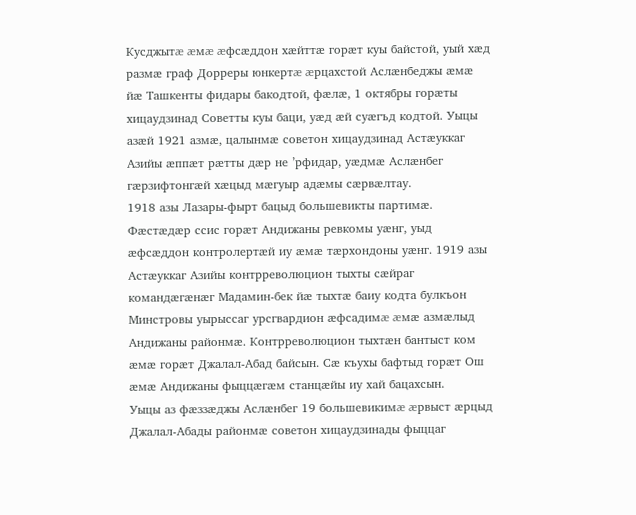Кусджытæ æмæ æфсæддон хæйттæ горæт куы байстой, уый хæд размæ граф Дорреры юнкертæ æрцахстой Аслæнбеджы æмæ йæ Ташкенты фидары бакодтой, фæлæ, 1 октябры горæты хицаудзинад Советты куы баци, уæд æй суæгъд кодтой. Уыцы азæй 1921 азмæ, цалынмæ советон хицаудзинад Астæуккаг Азийы æппæт рæтты дæр не ’рфидар, уæдмæ Аслæнбег гæрзифтонгæй хæцыд мæгуыр адæмы сæрвæлтау.
1918 азы Лазары-фырт бацыд большевикты партимæ. Фæстæдæр ссис горæт Андижаны ревкомы уæнг, уыд æфсæддон контролертæй иу æмæ тæрхондоны уæнг. 1919 азы Астæуккаг Азийы контрреволюцион тыхты сæйраг командæгæнæг Мадамин-бек йæ тыхтæ баиу кодта булкъон Минстровы уырыссаг урсгвардион æфсадимæ æмæ азмæлыд Андижаны районмæ. Контрреволюцион тыхтæн бантыст ком æмæ горæт Джалал-Абад байсын. Сæ къухы бафтыд горæт Ош æмæ Андижаны фыццæгæм станцæйы иу хай бацахсын.
Уыцы аз фæззæджы Аслæнбег 19 большевикимæ æрвыст æрцыд Джалал-Абады районмæ советон хицаудзинады фыццаг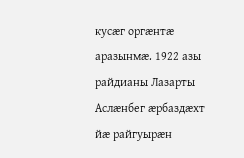кусæг оргæнтæ аразынмæ. 1922 азы райдианы Лазарты Аслæнбег æрбаздæхт йæ райгуырæн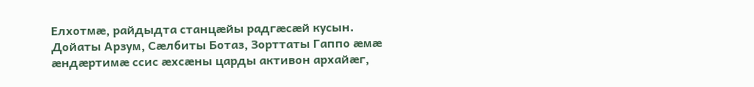Елхотмæ, райдыдта станцæйы радгæсæй кусын. Дойаты Арзум, Сæлбиты Ботаз, Зорттаты Гаппо æмæ æндæртимæ ссис æхсæны царды активон архайæг,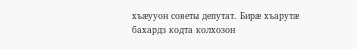хъæууон советы депутат. Бирæ хъарутæ бахардз кодта колхозон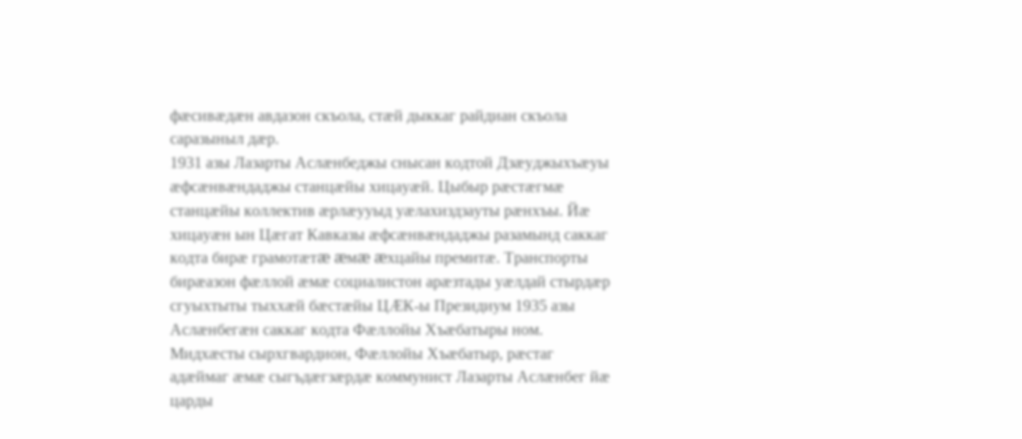фæсивæдæн авдазон скъола, стæй дыккаг райдиан скъола саразыныл дæр.
1931 азы Лазарты Аслæнбеджы снысан кодтой Дзæуджыхъæуы æфсæнвæндаджы станцæйы хицауæй. Цыбыр рæстæгмæ станцæйы коллектив æрлæууыд уæлахиздзауты рæнхъы. Йæ хицауæн ын Цæгат Кавказы æфсæнвæндаджы разамынд саккаг кодта бирæ грамотæтæ æмæ æхцайы премитæ. Транспорты бирæазон фæллой æмæ социалистон арæзтады уæлдай стырдæр сгуыхтыты тыххæй бæстæйы ЦÆК-ы Президиум 1935 азы Аслæнбегæн саккаг кодта Фæллойы Хъæбатыры ном.
Мидхæсты сырхгвардион, Фæллойы Хъæбатыр, рæстаг адæймаг æмæ сыгъдæгзæрдæ коммунист Лазарты Аслæнбег йæ царды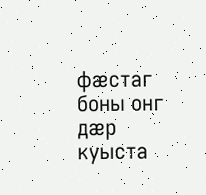фæстаг боны онг дæр куыста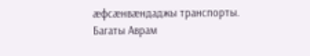æфсæнвæндаджы транспорты.
Багаты Аврам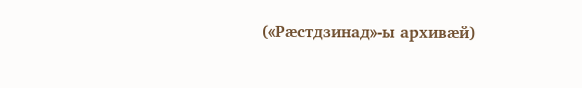(«Рæстдзинад»-ы архивæй)